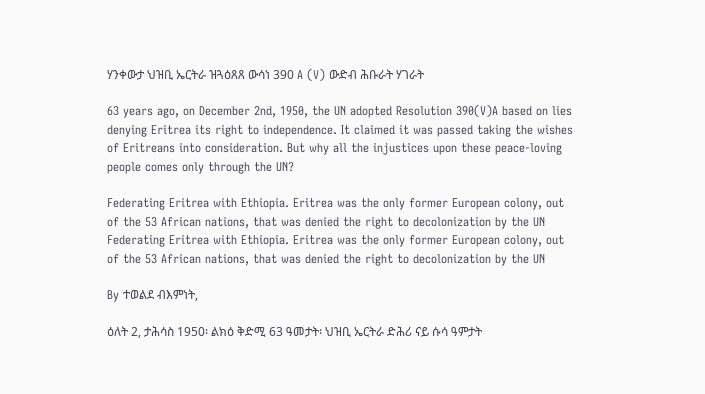ሃንቀውታ ህዝቢ ኤርትራ ዝጓዕጸጸ ውሳነ 390 A (V) ውድብ ሕቡራት ሃገራት

63 years ago, on December 2nd, 1950, the UN adopted Resolution 390(V)A based on lies denying Eritrea its right to independence. It claimed it was passed taking the wishes of Eritreans into consideration. But why all the injustices upon these peace-loving people comes only through the UN?

Federating Eritrea with Ethiopia. Eritrea was the only former European colony, out of the 53 African nations, that was denied the right to decolonization by the UN
Federating Eritrea with Ethiopia. Eritrea was the only former European colony, out of the 53 African nations, that was denied the right to decolonization by the UN

By ተወልደ ብእምነት,

ዕለት 2, ታሕሳስ 1950፡ ልክዕ ቅድሚ 63 ዓመታት፡ ህዝቢ ኤርትራ ድሕሪ ናይ ሱሳ ዓምታት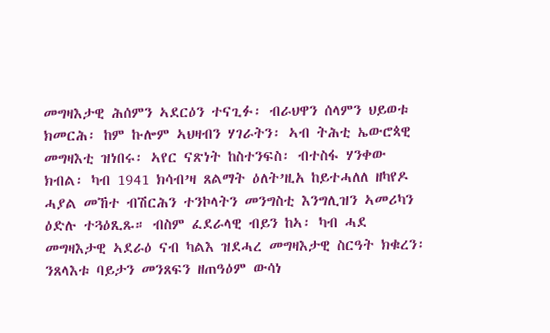መግዛእታዊ ሕሰምን ኣደርዕን ተናጊፉ፡ ብራህዋን ሰላምን ህይወቱ ክመርሕ፡ ከም ኩሎም ኣህዛብን ሃገራትን፡ ኣብ ትሕቲ ኤውሮጳዊ መግዛእቲ ዝነበሩ፡ ኣየር ናጽነት ከስተንፍስ፡ ብተስፋ ሃንቀው ክብል፡ ካብ 1941 ክሳብ’ዛ ጸልማት ዕለት’ዚአ ከይተሓለለ ዘካየዶ ሓያል መኸተ ብሽርሕን ተንኮላትን መንግስቲ እንግሊዝን ኣመሪካን ዕድሉ ተጓዕጺጹ። ብስም ፈደራላዊ ብይን ከኣ፡ ካብ ሓደ መግዛእታዊ ኣደራዕ ናብ ካልእ ዝደሓረ መግዛእታዊ ስርዓት ክቁረን፡ ንጸላእቱ ባይታን መንጸፍን ዘጠዓዕም ውሳነ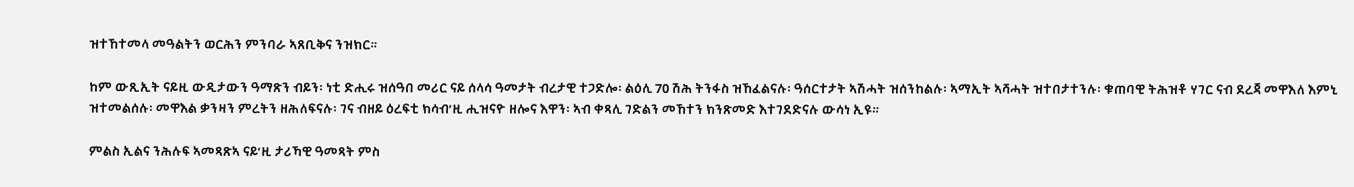ዝተኸተመላ መዓልትን ወርሕን ምንባራ ኣጸቢቅና ንዝክር።

ከም ውጺኢት ናይዚ ውዲታውን ዓማጽን ብይን፡ ነቲ ድሒሩ ዝሰዓበ መሪር ናይ ሰላሳ ዓመታት ብረታዊ ተጋድሎ፡ ልዕሊ 70 ሽሕ ትንፋስ ዝኸፈልናሉ፡ ዓሰርተታት ኣሽሓት ዝሰንከልሉ፡ ኣማኢት ኣሻሓት ዝተበታተንሉ፡ ቁጠባዊ ትሕዝቶ ሃገር ናብ ደረጃ መዋእለ እምኒ ዝተመልሰሉ፡ መዋእል ቃንዛን ምረትን ዘሕለፍናሉ፡ ገና ብዘይ ዕረፍቲ ክሳብ’ዚ ሒዝናዮ ዘሎና እዋን፡ ኣብ ቀጻሊ ገድልን መኸተን ክንጽመድ እተገደድናሉ ውሳነ ኢዩ።

ምልስ ኢልና ንሕሉፍ ኣመጻጽኣ ናይ’ዚ ታሪኻዊ ዓመጻት ምስ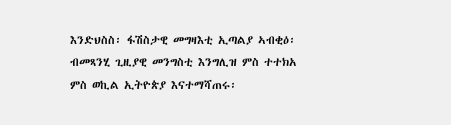እንድህስስ፡ ፋሽስታዊ መግዛእቲ ኢጣልያ ኣብቂዕ፡ ብመጻንሂ ጊዚያዊ መንግስቲ እንግሊዝ ምስ ተተክአ ምስ ወኪል ኢትዮጵያ እናተማሻጠሩ፡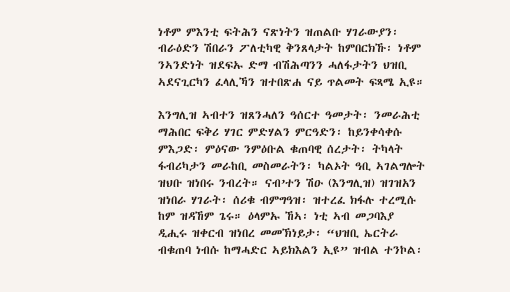ነቶም ምእንቲ ፍትሕን ናጽነትን ዝጠልቡ ሃገራውያን፡ ብራዕድን ሽበራን ፖለቲካዊ ቅንጸላታት ከምበርክኹ፡ ነቶም ንኣንድነት ዝደፍኡ ድማ ብሽሕጣንን ሓለፋታትን ህዝቢ ኣደናጊርካን ፈላሊኻን ዝተበጽሐ ናይ ጥልመት ፍጻሜ ኢዩ።

እንግሊዝ ኣብተን ዝጸንሓለን ዓሰርተ ዓመታት፡ ንመራሕቲ ማሕበር ፍቅሪ ሃገር ምድሃልን ምርዓድን፡ ከይንቀሳቀሱ ምእጋድ፡ ምዕናው ንምዕቡል ቁጠባዊ ሰረታት፡ ትካላት ፋብሪካታን መራከቢ መስመራትን፡ ካልኦት ዓቢ ኣገልግሎት ዝህቡ ዝነበሩ ንብረት። ናብ’ተን ሽዑ (እንግሊዝ) ዝገዝአን ዝነበራ ሃገራት፡ ሰሪቁ ብምግዓዝ፡ ዝተረፈ ክፋሉ ተረሚሱ ከም ዝዳኸም ጌሩ። ዕላምኡ ኸኣ፡ ነቲ ኣብ መጋባእያ ዲሒሩ ዝቀርብ ዝነበረ መመኽነይታ፡ “ህዝቢ ኤርትራ ብቁጠባ ነብሱ ከማሓድር ኣይክእልን ኢዩ” ዝብል ተንኮል፡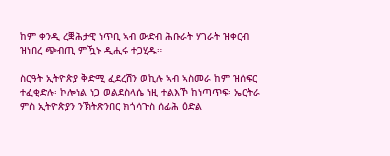ከም ቀንዲ ረቛሕታዊ ነጥቢ ኣብ ውድብ ሕቡራት ሃገራት ዝቀርብ ዝነበረ ጭብጢ ምዃኑ ዲሒሩ ተጋሂዱ።

ስርዓት ኢትዮጵያ ቅድሚ ፈደረሽን ወኪሉ ኣብ ኣስመራ ከም ዝሰፍር ተፈቂድሉ፡ ኮሎነል ነጋ ወልደስላሴ ነዚ ተልእኾ ከነጣጥፍ፡ ኤርትራ ምስ ኢትዮጵያን ንኽትጽንበር ክጎሳጉስ ሰፊሕ ዕድል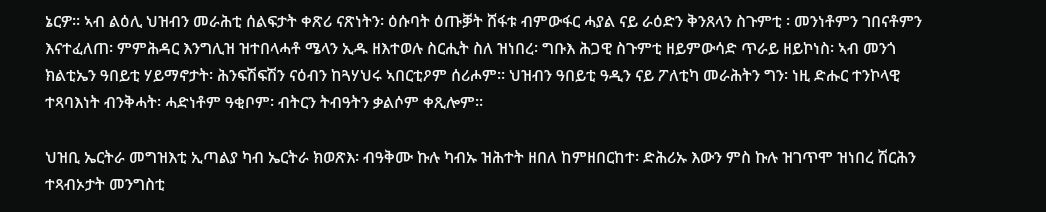ኔርዎ። ኣብ ልዕሊ ህዝብን መራሕቲ ሰልፍታት ቀጽሪ ናጽነትን፡ ዕሱባት ዕጡቓት ሸፋቱ ብምውፋር ሓያል ናይ ራዕድን ቅንጸላን ስጉምቲ ፡ መንነቶምን ገበናቶምን እናተፈለጠ፡ ምምሕዳር እንግሊዝ ዝተበላሓቶ ሜላን ኢዱ ዘእተወሉ ስርሒት ስለ ዝነበረ፡ ግቡእ ሕጋዊ ስጉምቲ ዘይምውሳድ ጥራይ ዘይኮነስ፡ ኣብ መንጎ ክልቲኤን ዓበይቲ ሃይማኖታት፡ ሕንፍሽፍሽን ናዕብን ከጓሃህሩ ኣበርቲዖም ሰሪሖም። ህዝብን ዓበይቲ ዓዲን ናይ ፖለቲካ መራሕትን ግን፡ ነዚ ድሑር ተንኮላዊ ተጻባእነት ብንቅሓት፡ ሓድነቶም ዓቂቦም፡ ብትርን ትብዓትን ቃልሶም ቀጺሎም።

ህዝቢ ኤርትራ መግዝእቲ ኢጣልያ ካብ ኤርትራ ክወጽእ፡ ብዓቅሙ ኩሉ ካብኡ ዝሕተት ዘበለ ከምዘበርከተ፡ ድሕሪኡ እውን ምስ ኩሉ ዝገጥሞ ዝነበረ ሽርሕን ተጻብኦታት መንግስቲ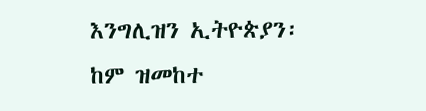እንግሊዝን ኢትዮጵያን፡ ከም ዝመከተ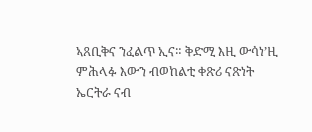ኣጸቢቅና ንፈልጥ ኢና። ቅድሚ እዚ ውሳነ’ዚ ምሕላፉ እውን ብወከልቲ ቀጽሪ ናጽነት ኤርትራ ናብ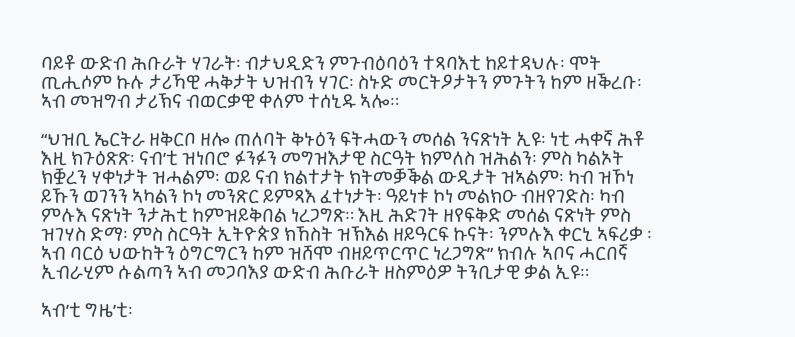ባይቶ ውድብ ሕቡራት ሃገራት፡ ብታህዲድን ምጉብዕባዕን ተጻባእቲ ከይተዳህሉ፡ ሞት ጢሒሶም ኩሉ ታሪኻዊ ሓቅታት ህዝብን ሃገር፡ ስኑድ መርትዖታትን ምጉትን ከም ዘቕረቡ፡ ኣብ መዝግብ ታሪኽና ብወርቃዊ ቀለም ተሰኒዱ ኣሎ።

“ህዝቢ ኤርትራ ዘቅርቦ ዘሎ ጠለባት ቅኑዕን ፍትሓውን መሰል ንናጽነት ኢዩ፡ ነቲ ሓቀኛ ሕቶ እዚ ክጉዕጽጽ፡ ናብ’ቲ ዝነበሮ ፉንፉን መግዝእታዊ ስርዓት ክምለስ ዝሕልን፡ ምስ ካልኦት ክቛረን ሃቀነታት ዝሓልም፡ ወይ ናብ ክልተታት ክትመቓቕል ውዲታት ዝኣልም፡ ካብ ዝኾነ ይኹን ወገንን ኣካልን ኮነ መንጽር ይምጻእ ፈተነታት፡ ዓይነቱ ኮነ መልክዑ ብዘየገድስ፡ ካብ ምሉእ ናጽነት ንታሕቲ ከምዝይቅበል ነረጋግጽ። እዚ ሕድገት ዘየፍቅድ መሰል ናጽነት ምስ ዝገሃስ ድማ፡ ምስ ስርዓት ኢትዮጵያ ክኸስት ዝኽእል ዘይዓርፍ ኩናት፡ ንምሉእ ቀርኒ ኣፍሪቃ ፡ ኣብ ባርዕ ህውከትን ዕግርግርን ከም ዝሸሞ ብዘይጥርጥር ነረጋግጽ” ክብሉ ኣቦና ሓርበኛ ኢብራሂም ሱልጣን ኣብ መጋባእያ ውድብ ሕቡራት ዘስምዕዎ ትንቢታዊ ቃል ኢዩ።

ኣብ’ቲ ግዜ’ቲ፡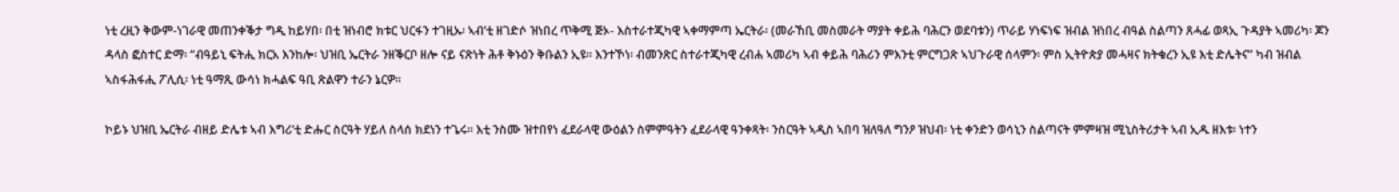ነቲ ረዚን ቅውም-ነገራዊ መጠንቀቕታ ግዲ ከይሃበ፡ በቲ ዝነብሮ ክቱር ህርፋን ተገዚኡ፡ ኣብ’ቲ ዘገድሶ ዝነበረ ጥቅሚ ጅኦ- እስተራተጂካዊ ኣቀማምጣ ኤርትራ፡ (መራኸቢ መስመራት ማያት ቀይሕ ባሕርን ወደባቱን) ጥራይ ሃነፍነፍ ዝብል ዝነበረ ብዓል ስልጣን ጸሓፊ ወጻኢ ጉዳያት ኣመሪካ፡ ጆን ዳላስ ፎስተር ድማ፡ “ብዓይኒ ፍትሒ ክርአ እንከሎ፡ ህዝቢ ኤርትራ ንዘቕርቦ ዘሎ ናይ ናጽነት ሕቶ ቅኑዕን ቅቡልን ኢዩ። እንተኾነ፡ ብመንጽር ስተራተጂካዊ ረብሐ ኣመሪካ ኣብ ቀይሕ ባሕሪን ምእንቲ ምርግጋጽ ኣህጉራዊ ሰላምን፡ ምስ ኢትዮጵያ መሓዛና ክትቁረን ኢዩ እቲ ድሌትና” ካብ ዝብል ኣስፋሕፋሒ ፖሊሲ፡ ነቲ ዓማጺ ውሳነ ክሓልፍ ዓቢ ጽልዋን ተራን ኔርዎ።

ኮይኑ ህዝቢ ኤርትራ ብዘይ ድሌቱ ኣብ እግሪ’ቲ ድሑር ስርዓት ሃይለ ስላሰ ክደነን ተጌሩ። እቲ ንስሙ ዝተበየነ ፈደራላዊ ውዕልን ስምምዓትን ፈደራላዊ ዓንቀጻት፡ ንስርዓት ኣዲስ ኣበባ ዝለዓለ ግንዖ ዝህብ፡ ነቲ ቀንድን ወሳኒን ስልጣናት ምምዛዝ ሚኒስትሪታት ኣብ ኢዱ ዘእቱ፡ ነተን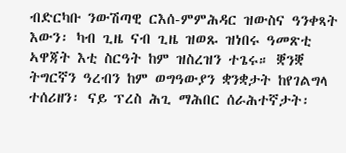ብድርካቡ ንውሽጣዊ ርእሰ-ምምሕዳር ዝውስና ዓንቀጻት እውን፡ ካብ ጊዜ ናብ ጊዜ ዝወጹ ዝነበሩ ዓመጽቲ ኣዋጃት እቲ ስርዓት ከም ዝስረዝን ተጌሩ። ቛንቛ ትግርኛን ዓረብን ከም ወግዓውያን ቋንቋታት ከየገልግላ ተሰሪዘን፡ ናይ ፕረስ ሕጊ ማሕበር ሰራሕተኛታት፡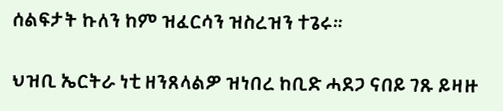ሰልፍታት ኩለን ከም ዝፈርሳን ዝስረዝን ተጌሩ።

ህዝቢ ኤርትራ ነቲ ዘንጸላልዎ ዝነበረ ከቢድ ሓደጋ ናበይ ገጹ ይዛዙ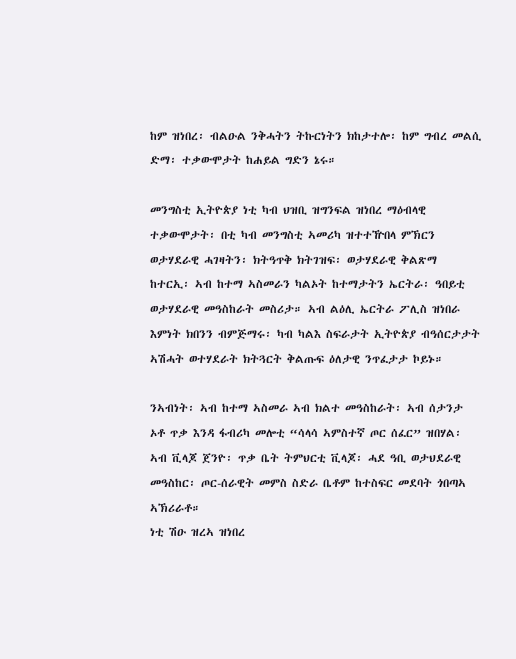ከም ዝነበረ፡ ብልዑል ንቅሓትን ትኩርነትን ክከታተሎ፡ ከም ግብረ መልሲ ድማ፡ ተቃውሞታት ከሐይል ግድን ኔሩ።

መንግስቲ ኢትዮጵያ ነቲ ካብ ህዝቢ ዝግንፍል ዝነበረ ማዕብላዊ ተቃውሞታት፡ በቲ ካብ መንግስቲ ኣመሪካ ዝተተዅበላ ምኽርን ወታሃደራዊ ሓገዛትን፡ ክትዓጥቅ ክትገዝፍ፡ ወታሃደራዊ ቅልጽማ ከተርኢ፡ ኣብ ከተማ ኣስመራን ካልኦት ከተማታትን ኤርትራ፡ ዓበይቲ ወታሃደራዊ መዓስከራት መስሪታ። ኣብ ልዕሊ ኤርትራ ፖሊስ ዝነበራ እምነት ክበንን ብምጅማሩ፡ ካብ ካልእ ስፍራታት ኢትዮጵያ ብዓሰርታታት ኣሽሓት ወተሃደራት ክትጓርት ቅልጡፍ ዕለታዊ ንጥፈታታ ኮይኑ።

ንኣብነት፡ ኣብ ከተማ ኣስመራ ኣብ ክልተ መዓስከራት፡ ኣብ ሰታንታ ኦቶ ጥቃ እንዳ ፋብሪካ መሎቲ “ሳላሳ ኣምስተኛ ጦር ሰፈር” ዝበሃል፡ ኣብ ቪላጆ ጀንዮ፡ ጥቃ ቤት ትምህርቲ ቪላጆ፡ ሓደ ዓቢ ወታህደራዊ መዓስከር፡ ጦር-ሰራዊት መምስ ስድራ ቤቶም ከተስፍር መደባት ጎበጣኣ ኣኽሪራቶ።
ነቲ ሽዑ ዝረኣ ዝነበረ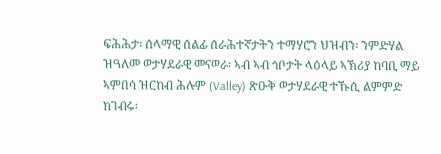ፍሕሕታ፡ ሰላማዊ ሰልፊ ሰራሕተኛታትን ተማሃሮን ህዝብን፡ ንምድሃል ዝዓለመ ወታሃደራዊ መናወራ፡ ኣብ ኣብ ጎቦታት ላዕላይ ኣኽሪያ ከባቢ ማይ ኣምበሳ ዝርከብ ሕሉም (Valley) ጽዑቅ ወታሃደራዊ ተኹሲ ልምምድ ክገብሩ፡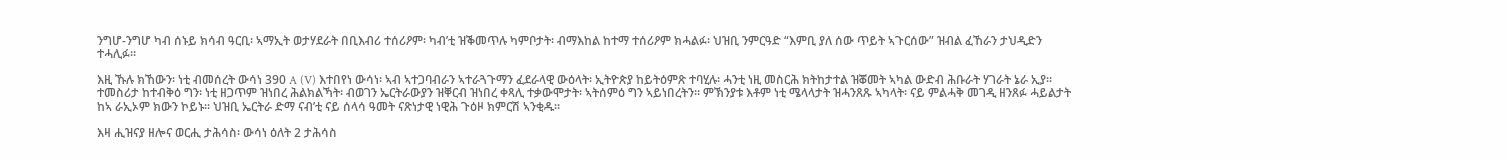ንግሆ-ንግሆ ካብ ሰኑይ ክሳብ ዓርቢ፡ ኣማኢት ወታሃደራት በቢእብሪ ተሰሪዖም፡ ካብ’ቲ ዝቕመጥሉ ካምቦታት፡ ብማእከል ከተማ ተሰሪዖም ክሓልፉ፡ ህዝቢ ንምርዓድ “እምቢ ያለ ሰው ጥይት ኣጉርሰው” ዝብል ፈኸራን ታህዲድን ተሓሊፉ።

እዚ ኹሉ ክኸውን፡ ነቲ ብመሰረት ውሳነ 390 A (V) እተበየነ ውሳነ፡ ኣብ ኣተጋባብራን ኣተራጓጉማን ፈደራላዊ ውዕላት፡ ኢትዮጵያ ከይትዕምጽ ተባሂሉ፡ ሓንቲ ነዚ መስርሕ ክትከታተል ዝቖመት ኣካል ውድብ ሕቡራት ሃገራት ኔራ ኢያ። ተመስሪታ ከተብቅዕ ግን፡ ነቲ ዘጋጥም ዝነበረ ሕልክልኻት፡ ብወገን ኤርትራውያን ዝቐርብ ዝነበረ ቀጻሊ ተቃውሞታት፡ ኣትሰምዕ ግን ኣይነበረትን። ምኽንያቱ እቶም ነቲ ሜላላታት ዝሓንጸጹ ኣካላት፡ ናይ ምልሓቅ መገዲ ዘንጸፉ ሓይልታት ከኣ ራኢኦም ክውን ኮይኑ። ህዝቢ ኤርትራ ድማ ናብ’ቲ ናይ ሰላሳ ዓመት ናጽነታዊ ነዊሕ ጉዕዞ ክምርሽ ኣንቂዱ።

እዛ ሒዝናያ ዘሎና ወርሒ ታሕሳስ፡ ውሳነ ዕለት 2 ታሕሳስ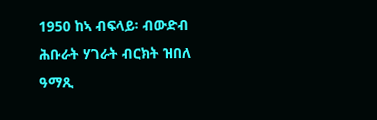1950 ከኣ ብፍላይ፡ ብውድብ ሕቡራት ሃገራት ብርክት ዝበለ ዓማጺ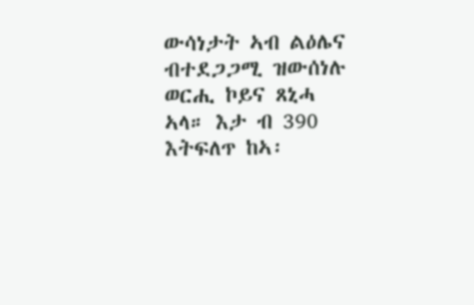ውሳነታት ኣብ ልዕሌና ብተደጋጋሚ ዝውሰነሉ ወርሒ ኮይና ጸኒሓ ኣላ። እታ ብ 390 እትፍለጥ ከኣ፡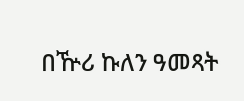በዅሪ ኩለን ዓመጻት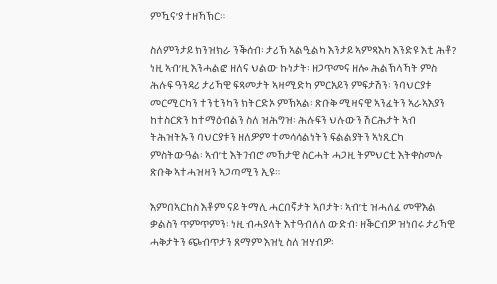ምዃና’ያ ተዘኻኽር።

ስለምንታይ ክንዝክራ ንቕሰብ፡ ታሪኽ ኣልዒልካ እንታይ ኣምጻእካ እንድዩ እቲ ሕቶ? ነዚ ኣብ’ዚ እንሓልፎ ዘለና ህልው ኩነታት፡ ዘጋጥመና ዘሎ ሕልኽላኻት ምስ ሕሉፍ ዓንዳሪ ታሪኻዊ ፍጻመታት ኣዛሚድካ ምርአይን ምፍታሽን፡ ንባህርያቱ መርሚርካን ተንቲንካን ክትርድኦ ምኽኣል፡ ጽቡቅ ሚዛናዊ ኣንፈትን ኣራኣእያን ከተስርጽን ከተማዕብልን ስለ ዝሕግዝ፡ ሕሉፍን ህሉውን ሽርሕታት ኣብ ትሕዝትኡን ባህርያቱን ዘለዎም ተመሳሳልነትን ፍልልያትን ኣነጺርካ ምስትውዓል፡ ኣብ’ቲ እትገብሮ መኸታዊ ስርሓት ሓጋዚ ትምህርቲ እትቀስመሉ ጽቡቅ ኣተሓዝዛን ኣጋጣሚን ኢዩ።

እምበኣርከስ እቶም ናይ ትማሊ ሓርበኛታት ኣቦታት፡ ኣብ’ቲ ዝሓለፈ መዋእል ቃልስን ጥምጥምን፡ ነዚ ብሓያላት እተዓብለለ ውድብ፡ ዘቕርብዎ ዝነበሩ ታሪኻዊ ሓቅታትን ጭብጥታን ጸማም እዝኒ ስለ ዝሃብዎ፡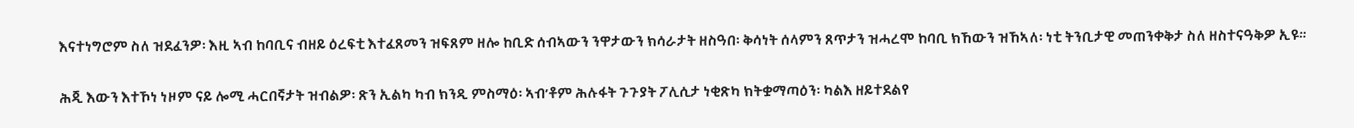እናተነግሮም ስለ ዝደፈንዎ፡ እዚ ኣብ ከባቢና ብዘይ ዕረፍቲ እተፈጸመን ዝፍጸም ዘሎ ከቢድ ሰብኣውን ንዋታውን ክሳራታት ዘስዓበ፡ ቅሳነት ሰላምን ጸጥታን ዝሓረሞ ከባቢ ክኸውን ዝኸኣለ፡ ነቲ ትንቢታዊ መጠንቀቅታ ስለ ዘስተናዓቅዎ ኢዩ።

ሕጂ እውን እተኾነ ነዞም ናይ ሎሚ ሓርበኛታት ዝብልዎ፡ ጽን ኢልካ ካብ ክንዲ ምስማዕ፡ ኣብ’ቶም ሕሉፋት ጉጉያት ፖሊሲታ ነቂጽካ ክትቋማጣዕን፡ ካልእ ዘይተደልየ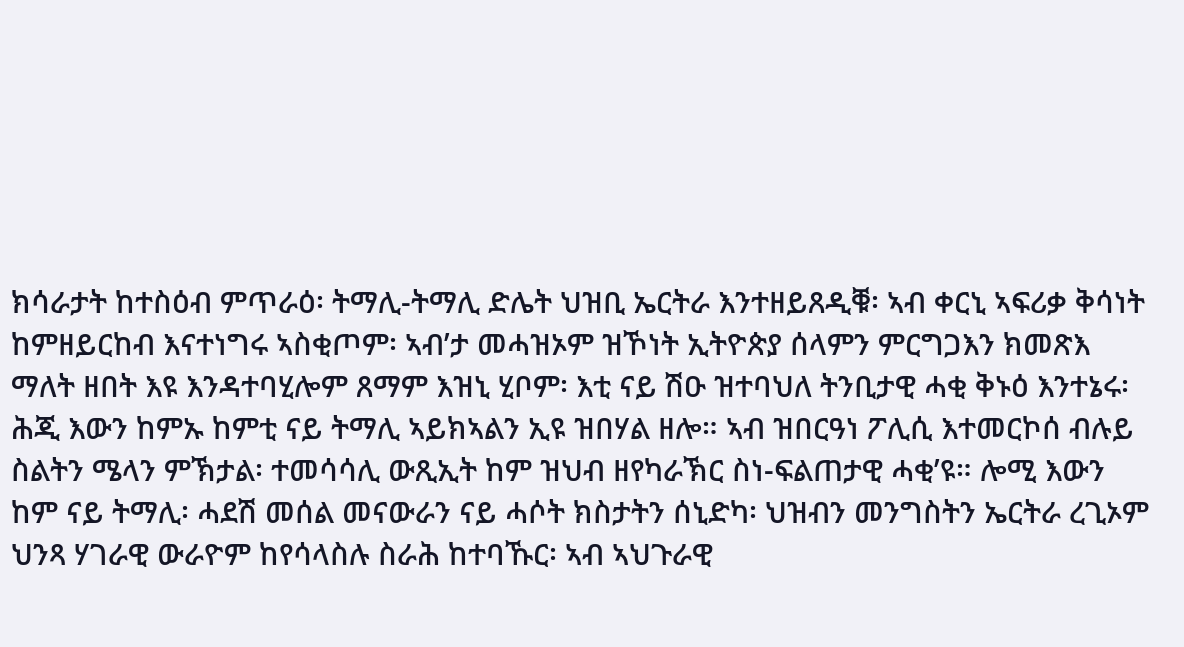ክሳራታት ከተስዕብ ምጥራዕ፡ ትማሊ-ትማሊ ድሌት ህዝቢ ኤርትራ እንተዘይጸዲቑ፡ ኣብ ቀርኒ ኣፍሪቃ ቅሳነት ከምዘይርከብ እናተነግሩ ኣስቂጦም፡ ኣብ’ታ መሓዝኦም ዝኾነት ኢትዮጵያ ሰላምን ምርግጋእን ክመጽእ ማለት ዘበት እዩ እንዳተባሂሎም ጸማም እዝኒ ሂቦም፡ እቲ ናይ ሽዑ ዝተባህለ ትንቢታዊ ሓቂ ቅኑዕ እንተኔሩ፡ ሕጂ እውን ከምኡ ከምቲ ናይ ትማሊ ኣይክኣልን ኢዩ ዝበሃል ዘሎ። ኣብ ዝበርዓነ ፖሊሲ እተመርኮሰ ብሉይ ስልትን ሜላን ምኽታል፡ ተመሳሳሊ ውጺኢት ከም ዝህብ ዘየካራኽር ስነ-ፍልጠታዊ ሓቂ’ዩ። ሎሚ እውን ከም ናይ ትማሊ፡ ሓደሽ መሰል መናውራን ናይ ሓሶት ክስታትን ሰኒድካ፡ ህዝብን መንግስትን ኤርትራ ረጊኦም ህንጻ ሃገራዊ ውራዮም ከየሳላስሉ ስራሕ ከተባኹር፡ ኣብ ኣህጉራዊ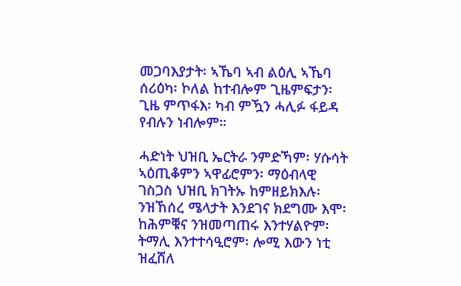መጋባእያታት፡ ኣኼባ ኣብ ልዕሊ ኣኼባ ሰሪዕካ፡ ኮለል ከተብሎም ጊዜምፍታን፡ ጊዜ ምጥፋእ፡ ካብ ምዃን ሓሊፉ ፋይዳ የብሉን ነብሎም።

ሓድነት ህዝቢ ኤርትራ ንምድኻም፡ ሃሱሳት ኣዕጢቆምን ኣዋፊሮምን፡ ማዕብላዊ ገስጋስ ህዝቢ ክገትኡ ከምዘይክእሉ፡ ንዝኸሰረ ሜላታት እንደገና ክደግሙ እሞ፡ ከሕምቑና ንዝመጣጠሩ እንተሃልዮም፡ ትማሊ እንተተሳዒሮም፡ ሎሚ እውን ነቲ ዝፈሸለ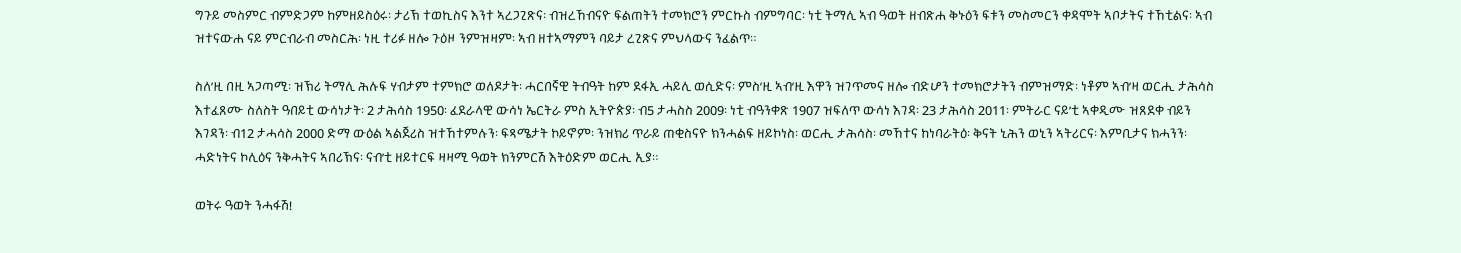ግጉይ መስምር ብምድጋም ከምዘይስዕሩ፡ ታሪኽ ተወኪስና እንተ ኣረጋጊጽና፡ ብዝረኸብናዮ ፍልጠትን ተመክሮን ምርኩስ ብምግባር፡ ነቲ ትማሊ ኣብ ዓወት ዘብጽሐ ቅኑዕን ፍቱን መስመርን ቀዳሞት ኣቦታትና ተኸቲልና፡ ኣብ ዝተናውሐ ናይ ምርብራብ መስርሕ፡ ነዚ ተሪፉ ዘሎ ጉዕዞ ንምዝዛም፡ ኣብ ዘተኣማምን ባይታ ረጊጽና ምህላውና ንፈልጥ።

ስለ’ዚ በዚ ኣጋጣሚ፡ ዝኽሪ ትማሊ ሕሉፍ ሃብታም ተምክሮ ወለዶታት፡ ሓርበኛዊ ትብዓት ከም ደፋኢ ሓይሊ ወሲድና፡ ምስ’ዚ ኣብ’ዚ እዋን ዝገጥመና ዘሎ ብድሆን ተመክሮታትን ብምዝማድ፡ ነቶም ኣብ’ዛ ወርሒ ታሕሳስ እተፈጸሙ ስለስት ዓበይቲ ውሳነታት፡ 2 ታሕሳስ 1950፡ ፈደራላዊ ውሳነ ኤርትራ ምስ ኢትዮጵያ፡ ብ5 ታሓስስ 2009፡ ነቲ ብዓንቀጽ 1907 ዝፍለጥ ውሳነ እገዳ፡ 23 ታሕሳስ 2011፡ ምትራር ናይ’ቲ ኣቀዲሙ ዝጸደቀ ብይን እገዳን፡ ብ12 ታሓሳስ 2000 ድማ ውዕል ኣልጀሪስ ዝተኸተምሉን፡ ፍጻሜታት ኮይኖም፡ ንዝክሪ ጥራይ ጠቂስናዮ ክንሓልፍ ዘይኮነስ፡ ወርሒ ታሕሳስ፡ መኸተና ከነባራትዕ፡ ቅናት ኒሕን ወኒን ኣትሪርና፡ እምቢታና ክሓንን፡ ሓድነትና ኮሊዕና ንቅሓትና ኣበሪኽና፡ ናብ’ቲ ዘይተርፍ ዛዛሚ ዓወት ክንምርሽ እትዕድም ወርሒ ኢያ።

ወትሩ ዓወት ንሓፋሽ!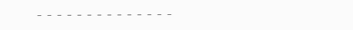– – – – – – – – – – – – – –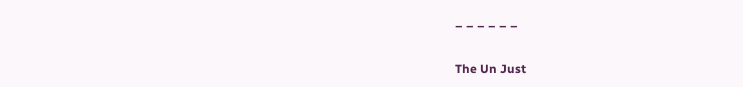– – – – – –

The Un Just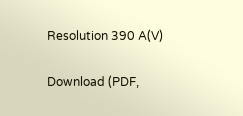Resolution 390 A(V)

Download (PDF,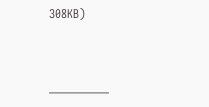308KB)



—————